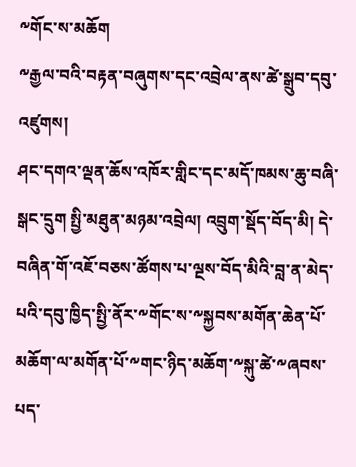༸གོང་ས་མཆོག
༸རྒྱལ་བའི་བརྟན་བཞུགས་དང་འབྲེལ་ནས་ཚེ་སྒྲུབ་དབུ་འཛུགས།
ཤང་དགའ་ལྡན་ཆོས་འཁོར་གླིང་དང་མདོ་ཁམས་ཆུ་བཞི་སྒང་དྲུག སྤྱི་མཐུན་མཉམ་འབྲེལ། འབྲུག་སྡོད་བོད་མི། དེ་བཞིན་གོ་འཇོ་བཅས་ཚོགས་པ་ལྔས་བོད་མིའི་བླ་ན་མེད་པའི་དབུ་ཁྱིད་སྤྱི་ནོར་༸གོང་ས་༸སྐྱབས་མགོན་ཆེན་པོ་མཆོག་ལ་མགོན་པོ་༸གང་ཉིད་མཆོག་༸སྐུ་ཚེ་༸ཞབས་པད་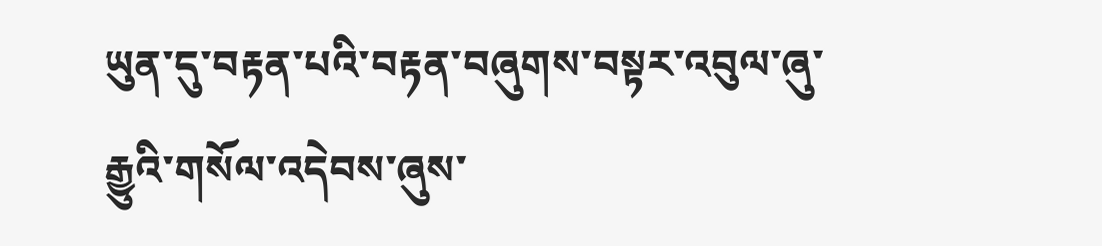ཡུན་དུ་བརྟན་པའི་བརྟན་བཞུགས་བསྟར་འབུལ་ཞུ་རྒྱུའི་གསོལ་འདེབས་ཞུས་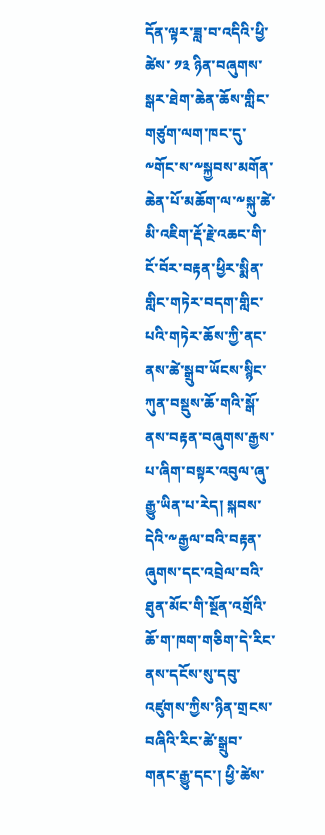དོན་ལྟར་ཟླ་བ་འདིའི་ཕྱི་ཚེས་ ༡༣ ཉིན་བཞུགས་སྒར་ཐེག་ཆེན་ཆོས་གླིང་གཙུག་ལག་ཁང་དུ་༸གོང་ས་༸སྐྱབས་མགོན་ཆེན་པོ་མཆོག་ལ་༸སྐུ་ཚེ་མི་འཇིག་རྡོ་རྗེ་འཆང་གི་ངོ་བོར་བརྟན་ཕྱིར་སྨིན་གླིང་གཏེར་བདག་གླིང་པའི་གཏེར་ཆོས་ཀྱི་ནང་ནས་ཚེ་སྒྲུབ་ཡོངས་སྙིང་ཀུན་བསྡུས་ཆོ་གའི་སྒོ་ནས་བརྟན་བཞུགས་རྒྱས་པ་ཞིག་བསྟར་འབུལ་ཞུ་རྒྱུ་ཡིན་པ་རེད། སྐབས་དེའི་༸རྒྱལ་བའི་བརྟན་ཞུགས་དང་འབྲེལ་བའི་ཐུན་མོང་གི་སྔོན་འགྲོའི་ཆོ་ག་ཁག་གཅིག་དེ་རིང་ནས་དངོས་སུ་དབུ་འཛུགས་ཀྱིས་ཉིན་གྲངས་བཞིའི་རིང་ཚེ་སྒྲུབ་གནང་རྒྱུ་དང་། ཕྱི་ཚེས་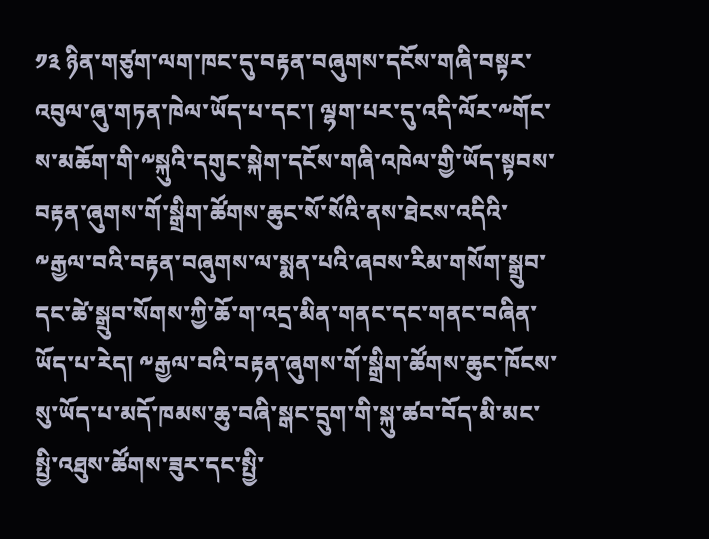༡༣ ཉིན་གཙུག་ལག་ཁང་དུ་བརྟན་བཞུགས་དངོས་གཞི་བསྟར་འབུལ་ཞུ་གཏན་ཁེལ་ཡོད་པ་དང་། ལྷག་པར་དུ་འདི་ལོར་༸གོང་ས་མཆོག་གི་༸སྐུའི་དགུང་སྐེག་དངོས་གཞི་འཁེལ་གྱི་ཡོད་སྟབས་བརྟན་ཞུགས་གོ་སྒྲིག་ཚོགས་ཆུང་སོ་སོའི་ནས་ཐེངས་འདིའི་༸རྒྱལ་བའི་བརྟན་བཞུགས་ལ་སྨན་པའི་ཞབས་རིམ་གསོག་སྒྲུབ་དང་ཚེ་སྒྲུབ་སོགས་ཀྱི་ཆོ་ག་འདྲ་མིན་གནང་དང་གནང་བཞིན་ཡོད་པ་རེད། ༸རྒྱལ་བའི་བརྟན་ཞུགས་གོ་སྒྲིག་ཚོགས་ཆུང་ཁོངས་སུ་ཡོད་པ་མདོ་ཁམས་ཆུ་བཞི་སྒང་དྲུག་གི་སྐུ་ཚབ་བོད་མི་མང་སྤྱི་འཐུས་ཚོགས་ཟུར་དང་སྤྱི་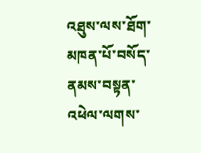འཐུས་ལས་ཐོག་མཁན་པོ་བསོད་ནམས་བསྟན་འཕེལ་ལགས་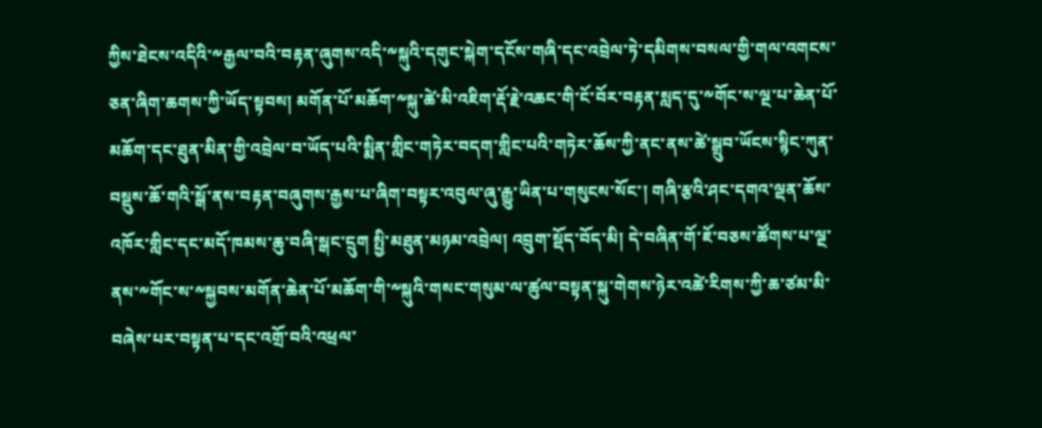ཀྱིས་ཐེངས་འདིའི་༸རྒྱལ་བའི་བརྟན་ཞུགས་འདི་༸སྐུའི་དགུང་སྐེག་དངོས་གཞི་དང་འབྲེལ་ཏེ་དམིགས་བསལ་གྱི་གལ་འགངས་ཅན་ཞིག་ཆགས་ཀྱི་ཡོད་སྟབས། མགོན་པོ་མཆོག་༸སྐུ་ཚེ་མི་འཇིག་རྡོ་རྗེ་འཆང་གི་ངོ་བོར་བརྟན་སླད་དུ་༸གོང་ས་ལྔ་པ་ཆེན་པོ་མཆོག་དང་ཐུན་མིན་གྱི་འབྲེལ་བ་ཡོད་པའི་སྨིན་གླིང་གཏེར་བདག་གླིང་པའི་གཏེར་ཆོས་ཀྱི་ནང་ནས་ཚེ་སྒྲུབ་ཡོངས་སྙིང་ཀུན་བསྡུས་ཆོ་གའི་སྒོ་ནས་བརྟན་བཞུགས་རྒྱས་པ་ཞིག་བསྟར་འབུལ་ཞུ་རྒྱུ་ཡིན་པ་གསུངས་སོང་། གཞི་རྩའི་ཤང་དགའ་ལྡན་ཆོས་འཁོར་གླིང་དང་མདོ་ཁམས་ཆུ་བཞི་སྒང་དྲུག སྤྱི་མཐུན་མཉམ་འབྲེལ། འབྲུག་སྡོད་བོད་མི། དེ་བཞིན་གོ་ཇོ་བཅས་ཚོགས་པ་ལྔ་ནས་༸གོང་ས་༸སྐྱབས་མགོན་ཆེན་པོ་མཆོག་གི་༸སྐུའི་གསང་གསུམ་ལ་ཚུལ་བསྟན་སྐུ་གེགས་ཉེར་འཚེ་རིགས་ཀྱི་ཆ་ཙམ་མི་བཞེས་པར་བསྟན་པ་དང་འགྲོ་བའི་འཕྲལ་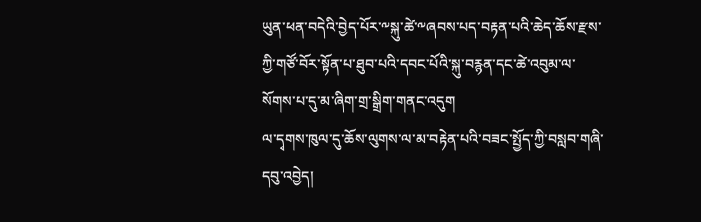ཡུན་ཕན་བདེའི་བྱེད་པོར་༸སྐུ་ཚེ་༸ཞབས་པད་བརྟན་པའི་ཆེད་ཆོས་རྫས་ཀྱི་གཙོ་བོར་སྟོན་པ་ཐུབ་པའི་དབང་པོའི་སྐུ་བརྙན་དང་ཚེ་འབུམ་ལ་སོགས་པ་དུ་མ་ཞིག་གྲ་སྒྲིག་གནང་འདུག
ལ་དྭགས་ཁུལ་དུ་ཆོས་ལུགས་ལ་མ་བརྟེན་པའི་བཟང་སྤྱོད་ཀྱི་བསླབ་གཞི་དབུ་འབྱེད།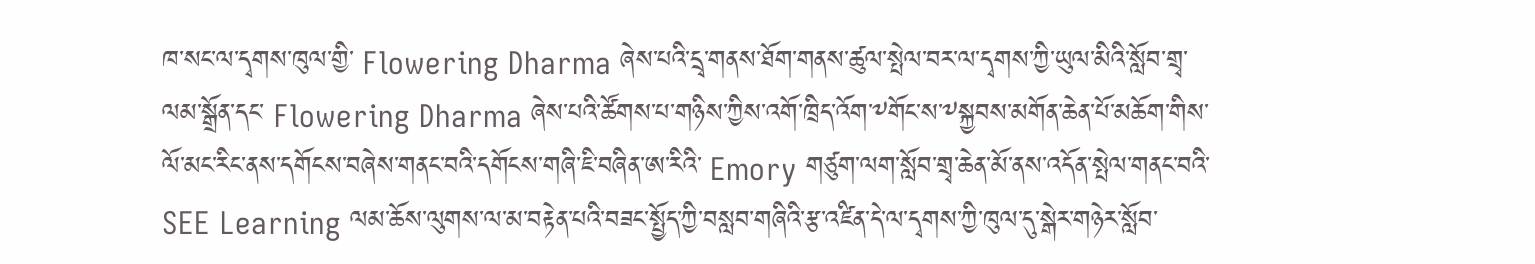ཁ་སང་ལ་དྭགས་ཁུལ་གྱི་ Flowering Dharma ཞེས་པའི་དྲྭ་གནས་ཐོག་གནས་ཚུལ་སྤེལ་བར་ལ་དྭགས་ཀྱི་ཡུལ་མིའི་སློབ་གྲྭ་ལམ་སྒྲོན་དང་ Flowering Dharma ཞེས་པའི་ཚོགས་པ་གཉིས་ཀྱིས་འགོ་ཁྲིད་འོག་༸གོང་ས་༸སྐྱབས་མགོན་ཆེན་པོ་མཆོག་གིས་ལོ་མང་རིང་ནས་དགོངས་བཞེས་གནང་བའི་དགོངས་གཞི་ཇི་བཞིན་ཨ་རིའི་ Emory གཙུག་ལག་སློབ་གྲྭ་ཆེན་མོ་ནས་འདོན་སྤེལ་གནང་བའི་ SEE Learning ལམ་ཆོས་ལུགས་ལ་མ་བརྟེན་པའི་བཟང་སྤྱོད་ཀྱི་བསླབ་གཞིའི་རྩ་འཛིན་དེ་ལ་དྭགས་ཀྱི་ཁུལ་དུ་སྒེར་གཉེར་སློབ་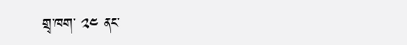གྲྭ་ཁག་ ༢༤ ནང་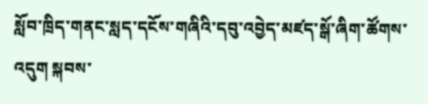སློབ་ཁྲིད་གནང་སླད་དངོས་གཞིའི་དབུ་འབྱེད་མཛད་སྒོ་ཞིག་ཚོགས་འདུག སྐབས་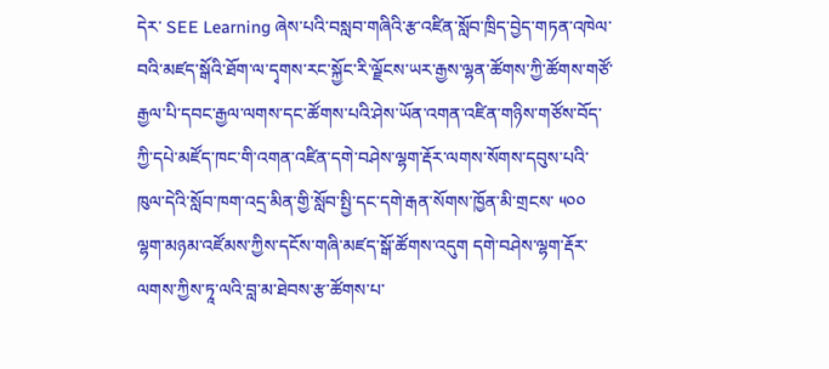དེར་ SEE Learning ཞེས་པའི་བསླབ་གཞིའི་རྩ་འཛིན་སློབ་ཁྲིད་བྱེད་གཏན་འཁེལ་བའི་མཛད་སྒོའི་ཐོག་ལ་དྭགས་རང་སྐྱོང་རི་ལྗོངས་ཡར་རྒྱས་ལྷན་ཚོགས་ཀྱི་ཚོགས་གཙོ་རྒྱལ་པི་དབང་རྒྱལ་ལགས་དང་ཚོགས་པའི་ཤེས་ཡོན་འགན་འཛིན་གཉིས་གཙོས་བོད་ཀྱི་དཔེ་མཛོད་ཁང་གི་འགན་འཛིན་དགེ་བཤེས་ལྷག་རྡོར་ལགས་སོགས་དབུས་པའི་ཁུལ་དེའི་སློབ་ཁག་འདྲ་མིན་གྱི་སློབ་སྤྱི་དང་དགེ་རྒན་སོགས་ཁྱོན་མི་གྲངས་ ༥༠༠ ལྷག་མཉམ་འཛོམས་ཀྱིས་དངོས་གཞི་མཛད་སྒོ་ཚོགས་འདུག དགེ་བཤེས་ལྷག་རྡོར་ལགས་ཀྱིས་ཏཱ་ལའི་བླ་མ་ཐེབས་རྩ་ཚོགས་པ་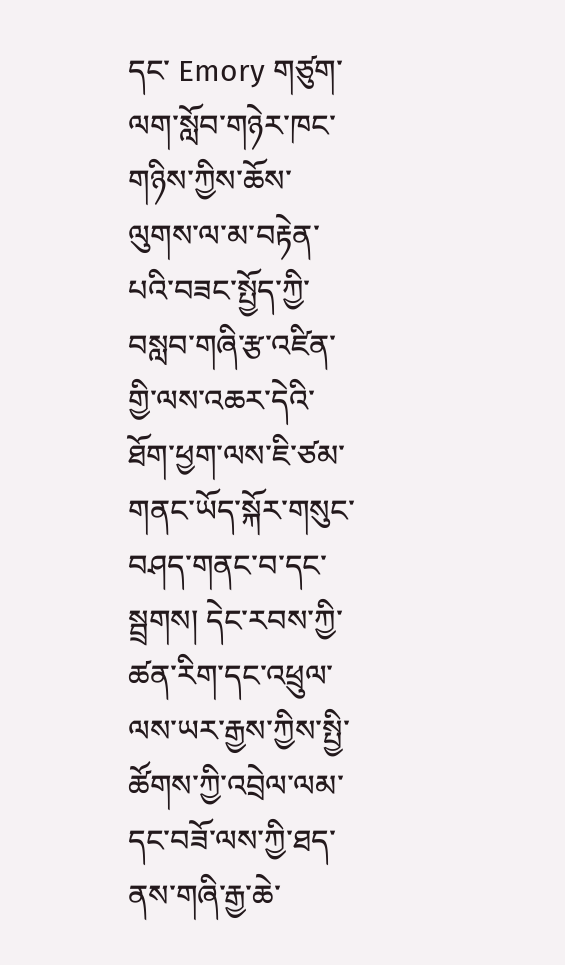དང་ Emory གཙུག་ལག་སློབ་གཉེར་ཁང་གཉིས་ཀྱིས་ཆོས་ལུགས་ལ་མ་བརྟེན་པའི་བཟང་སྤྱོད་ཀྱི་བསླབ་གཞི་རྩ་འཛིན་གྱི་ལས་འཆར་དེའི་ཐོག་ཕྱག་ལས་ཇི་ཙམ་གནང་ཡོད་སྐོར་གསུང་བཤད་གནང་བ་དང་སྦྲགས། དེང་རབས་ཀྱི་ཚན་རིག་དང་འཕྲུལ་ལས་ཡར་རྒྱས་ཀྱིས་སྤྱི་ཚོགས་ཀྱི་འབྲེལ་ལམ་དང་བཟོ་ལས་ཀྱི་ཐད་ནས་གཞི་རྒྱ་ཆེ་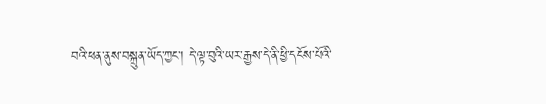བའི་ཕན་ནུས་བསྐྲུན་ཡོད་ཀྱང་། དེ་ལྟ་བུའི་ཡར་རྒྱས་དེ་ནི་ཕྱི་དངོས་པོའི་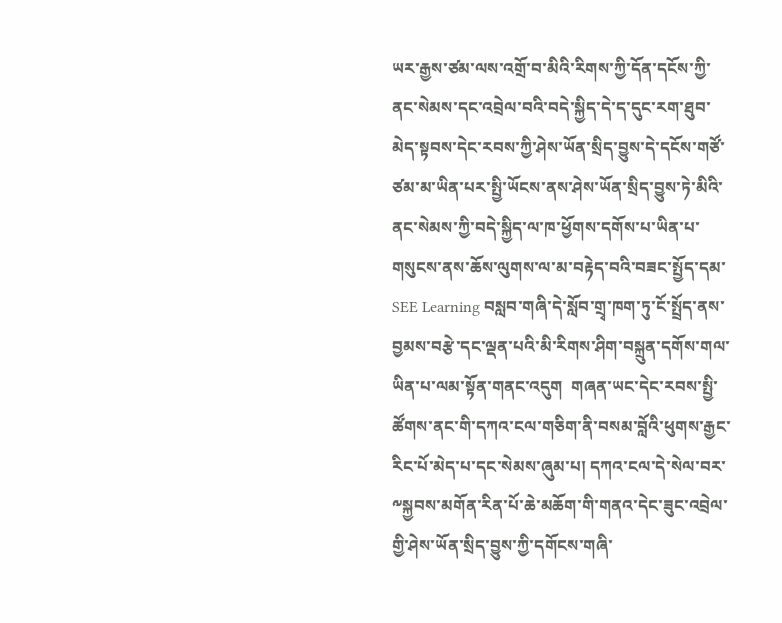ཡར་རྒྱས་ཙམ་ལས་འགྲོ་བ་མིའི་རིགས་ཀྱི་དོན་དངོས་ཀྱི་ནང་སེམས་དང་འབྲེལ་བའི་བདེ་སྐྱིད་དེ་ད་དུང་རག་ཐུབ་མེད་སྟབས་དེང་རབས་ཀྱི་ཤེས་ཡོན་སྲིད་བྱུས་དེ་དངོས་གཙོ་ཙམ་མ་ཡིན་པར་སྤྱི་ཡོངས་ནས་ཤེས་ཡོན་སྲིད་བྱུས་ཏེ་མིའི་ནང་སེམས་ཀྱི་བདེ་སྐྱིད་ལ་ཁ་ཕྱོགས་དགོས་པ་ཡིན་པ་གསུངས་ནས་ཆོས་ལུགས་ལ་མ་བརྟེད་བའི་བཟང་སྤྱོད་དམ་ SEE Learning བསླབ་གཞི་དེ་སློབ་གྲྭ་ཁག་ཏུ་ངོ་སྤྲོད་ནས་བྱམས་བརྩེ་དང་ལྡན་པའི་མི་རིགས་ཤིག་བསྐྲུན་དགོས་གལ་ཡིན་པ་ལམ་སྟོན་གནང་འདུག  གཞན་ཡང་དེང་རབས་སྤྱི་ཚོགས་ནང་གི་དཀའ་ངལ་གཅིག་ནི་བསམ་བློའི་ཕུགས་རྒྱང་རིང་པོ་མེད་པ་དང་སེམས་ཞུམ་པ། དཀའ་ངལ་དེ་སེལ་བར་༸སྐྱབས་མགོན་རིན་པོ་ཆེ་མཆོག་གི་གནའ་དེང་ཟུང་འབྲེལ་གྱི་ཤེས་ཡོན་སྲིད་བྱུས་ཀྱི་དགོངས་གཞི་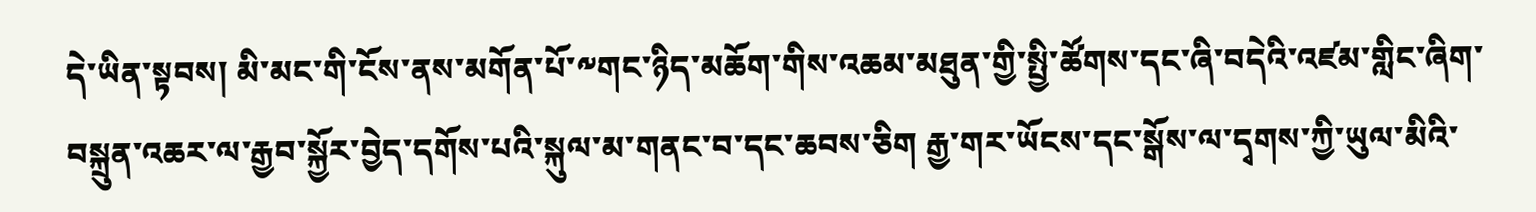དེ་ཡིན་སྟབས། མི་མང་གི་ངོས་ནས་མགོན་པོ་༸གང་ཉིད་མཆོག་གིས་འཆམ་མཐུན་གྱི་སྤྱི་ཚོགས་དང་ཞི་བདེའི་འཛམ་གླིང་ཞིག་བསྐྲུན་འཆར་ལ་རྒྱབ་སྐྱོར་བྱེད་དགོས་པའི་སྐུལ་མ་གནང་བ་དང་ཆབས་ཅིག རྒྱ་གར་ཡོངས་དང་སྒོས་ལ་དྭགས་ཀྱི་ཡུལ་མིའི་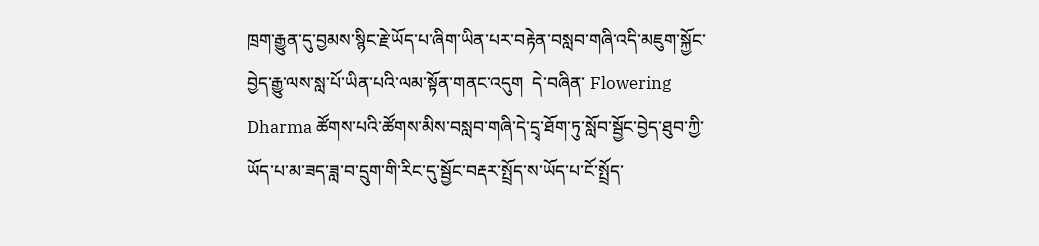ཁྲག་རྒྱུན་དུ་བྱམས་སྙིང་རྗེ་ཡོད་པ་ཞིག་ཡིན་པར་བརྟེན་བསླབ་གཞི་འདི་མཇུག་སྐྱོང་བྱེད་རྒྱུ་ལས་སླ་པོ་ཡིན་པའི་ལམ་སྟོན་གནང་འདུག  དེ་བཞིན་ Flowering Dharma ཚོགས་པའི་ཚོགས་མིས་བསླབ་གཞི་དེ་དྲྭ་ཐོག་ཏུ་སློབ་སྦྱོང་བྱེད་ཐུབ་ཀྱི་ཡོད་པ་མ་ཟད་ཟླ་བ་དྲུག་གི་རིང་དུ་སྦྱོང་བརྡར་སྤྲོད་ས་ཡོད་པ་ངོ་སྤྲོད་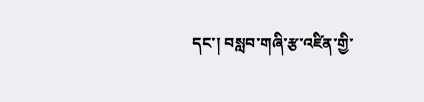དང་། བསླབ་གཞི་རྩ་འཛིན་གྱི་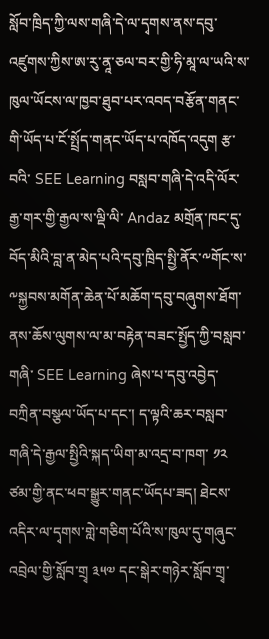སློབ་ཁྲིད་ཀྱི་ལས་གཞི་དེ་ལ་དྭགས་ནས་དབུ་འཛུགས་ཀྱིས་ཨ་རུ་ནཱ་ཅལ་བར་གྱི་ཧི་མཱ་ལ་ཡའི་ས་ཁུལ་ཡོངས་ལ་ཁྱབ་ཐུབ་པར་འབད་བརྩོན་གནང་གི་ཡོད་པ་ངོ་སྤྲོད་གནང་ཡོད་པ་འཁོད་འདུག རྩ་བའི་ SEE Learning བསླབ་གཞི་དེ་འདི་ལོར་རྒྱ་གར་གྱི་རྒྱལ་ས་ལྡི་ལི་ Andaz མགྲོན་ཁང་དུ་བོད་མིའི་བླ་ན་མེད་པའི་དབུ་ཁྲིད་སྤྱི་ནོར་༸གོང་ས་ ༸སྐྱབས་མགོན་ཆེན་པོ་མཆོག་དབུ་བཞུགས་ཐོག་ནས་ཆོས་ལུགས་ལ་མ་བརྟེན་བཟང་སྤྱོད་ཀྱི་བསླབ་གཞི་ SEE Learning ཞེས་པ་དབུ་འབྱེད་བཀྲིན་བསྩལ་ཡོད་པ་དང་། ད་ལྟའི་ཆར་བསླབ་གཞི་དེ་རྒྱལ་སྤྱིའི་སྐད་ཡིག་མ་འདྲ་བ་ཁག་ ༡༢ ཙམ་གྱི་ནང་ཕབ་སྒྱུར་གནང་ཡོདཔ་ཟད། ཐེངས་འདིར་ལ་དྭགས་གླེ་གཅིག་པོའི་ས་ཁུལ་དུ་གཞུང་འབྲེལ་གྱི་སློབ་གྲྭ ༣༥༧ དང་སྒེར་གཉེར་སློབ་གྲྭ་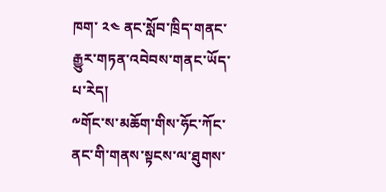ཁག་ ༢༤ ནང་སློབ་ཁྲིད་གནང་རྒྱུར་གཏན་འབེབས་གནང་ཡོད་པ་རེད།
༸གོང་ས་མཆོག་གིས་ཧོང་ཀོང་ནང་གི་གནས་སྟངས་ལ་ཐུགས་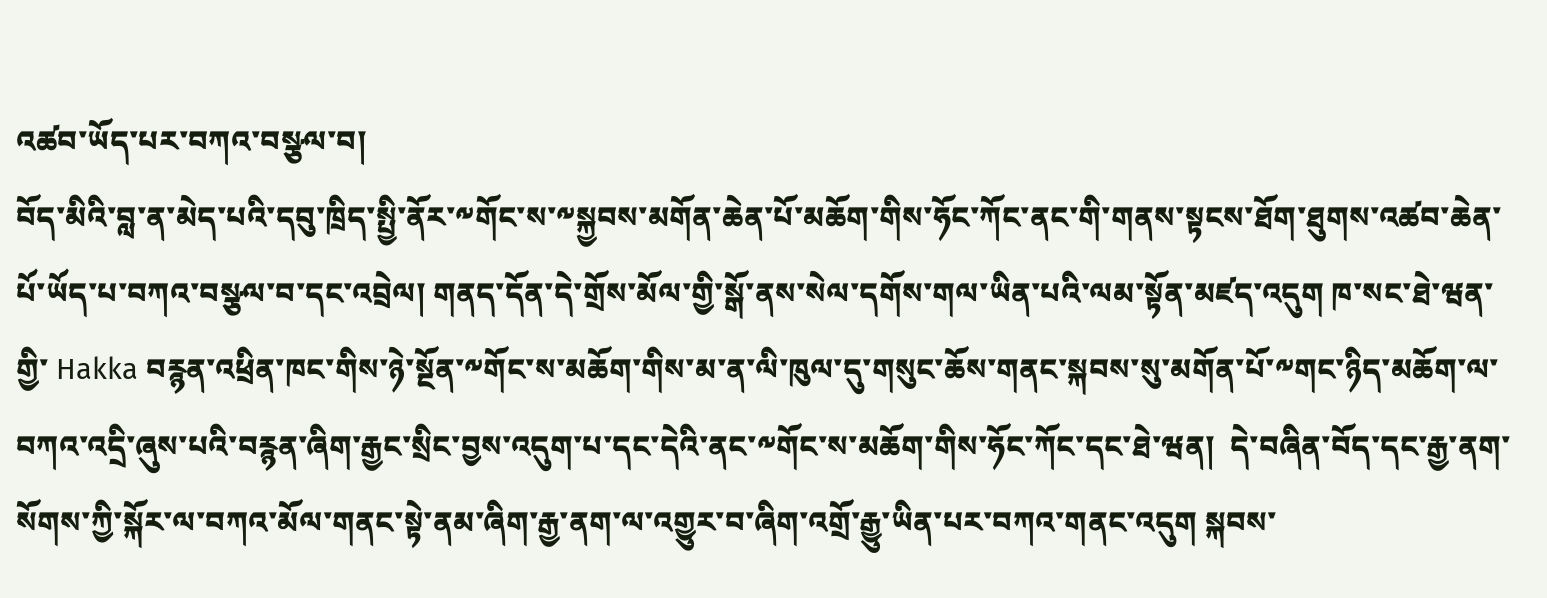འཚབ་ཡོད་པར་བཀའ་བསྩལ་བ།
བོད་མིའི་བླ་ན་མེད་པའི་དབུ་ཁྲིད་སྤྱི་ནོར་༸གོང་ས་༸སྐྱབས་མགོན་ཆེན་པོ་མཆོག་གིས་ཧོང་ཀོང་ནང་གི་གནས་སྟངས་ཐོག་ཐུགས་འཚབ་ཆེན་པོ་ཡོད་པ་བཀའ་བསྩལ་བ་དང་འབྲེལ། གནད་དོན་དེ་གྲོས་མོལ་གྱི་སྒོ་ནས་སེལ་དགོས་གལ་ཡིན་པའི་ལམ་སྟོན་མཛད་འདུག ཁ་སང་ཐེ་ཝན་གྱི་ Hakka བརྙན་འཕྲིན་ཁང་གིས་ཉེ་སྔོན་༸གོང་ས་མཆོག་གིས་མ་ན་ལི་ཁུལ་དུ་གསུང་ཆོས་གནང་སྐབས་སུ་མགོན་པོ་༸གང་ཉིད་མཆོག་ལ་བཀའ་འདྲི་ཞུས་པའི་བརྙན་ཞིག་རྒྱང་སྲིང་བྱས་འདུག་པ་དང་དེའི་ནང་༸གོང་ས་མཆོག་གིས་ཧོང་ཀོང་དང་ཐེ་ཝན།  དེ་བཞིན་བོད་དང་རྒྱ་ནག་སོགས་ཀྱི་སྐོར་ལ་བཀའ་མོལ་གནང་སྟེ་ནམ་ཞིག་རྒྱ་ནག་ལ་འགྱུར་བ་ཞིག་འགྲོ་རྒྱུ་ཡིན་པར་བཀའ་གནང་འདུག སྐབས་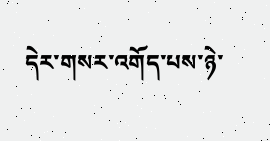དེར་གསར་འགོད་པས་ཉེ་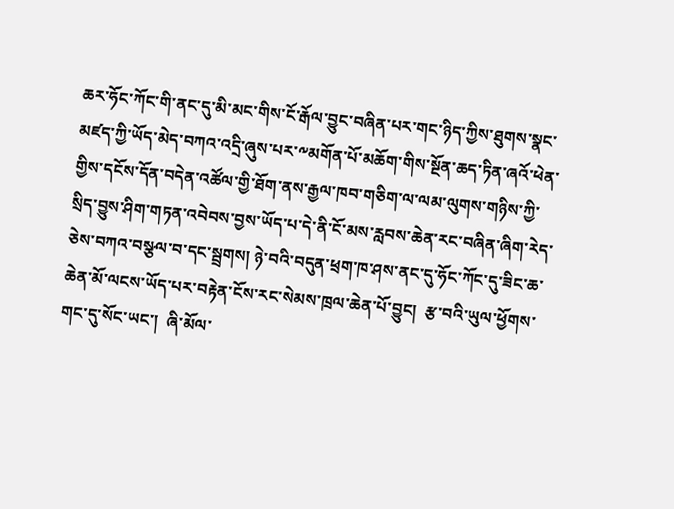ཆར་ཧོང་ཀོང་གི་ནང་དུ་མི་མང་གིས་ངོ་རྒོལ་བྱུང་བཞིན་པར་གང་ཉིད་ཀྱིས་ཐུགས་སྣང་མཛད་ཀྱི་ཡོད་མེད་བཀའ་འདྲི་ཞུས་པར་༸མགོན་པོ་མཆོག་གིས་སྔོན་ཆད་ཏིན་ཞའོ་ཕེན་གྱིས་དངོས་དོན་བདེན་འཚོལ་གྱི་ཐོག་ནས་རྒྱལ་ཁབ་གཅིག་ལ་ལམ་ལུགས་གཉིས་ཀྱི་སྲིད་བྱུས་ཤིག་གཏན་འབེབས་བྱས་ཡོད་པ་དེ་ནི་ངོ་མས་རླབས་ཆེན་རང་བཞིན་ཞིག་རེད་ཅེས་བཀའ་བསྩལ་བ་དང་སྦྲགས། ཉེ་བའི་བདུན་ཕྲག་ཁ་ཤས་ནང་དུ་ཧོང་ཀོང་དུ་ཟིང་ཆ་ཆེན་མོ་ལངས་ཡོད་པར་བརྟེན་ངོས་རང་སེམས་ཁྲལ་ཆེན་པོ་བྱུང།  རྩ་བའི་ཡུལ་ཕྱོགས་གང་དུ་སོང་ཡང་།  ཞི་མོལ་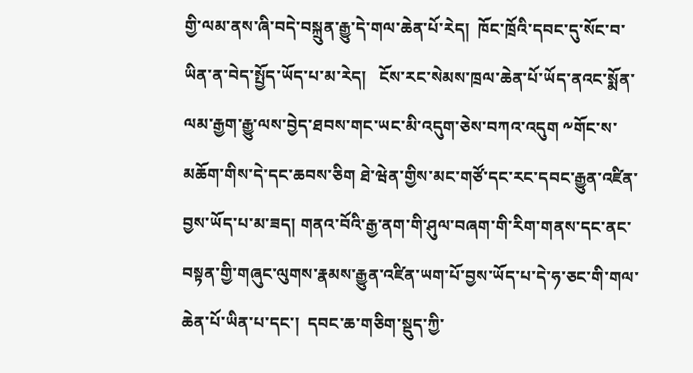གྱི་ལམ་ནས་ཞི་བདེ་བསྐྲུན་རྒྱུ་དེ་གལ་ཆེན་པོ་རེད།  ཁོང་ཁྲོའི་དབང་དུ་སོང་བ་ཡིན་ན་བེད་སྤྱོད་ཡོད་པ་མ་རེད།   ངོས་རང་སེམས་ཁྲལ་ཆེན་པོ་ཡོད་ནའང་སྨོན་ལམ་རྒྱག་རྒྱུ་ལས་བྱེད་ཐབས་གང་ཡང་མི་འདུག་ཅེས་བཀའ་འདུག ༸གོང་ས་མཆོག་གིས་དེ་དང་ཆབས་ཅིག ཐེ་ཝེན་གྱིས་མང་གཙོ་དང་རང་དབང་རྒྱུན་འཛིན་བྱས་ཡོད་པ་མ་ཟད། གནའ་བོའི་རྒྱ་ནག་གི་ཤུལ་བཞག་གི་རིག་གནས་དང་ནང་བསྟན་གྱི་གཞུང་ལུགས་རྣམས་རྒྱུན་འཛིན་ཡག་པོ་བྱས་ཡོད་པ་དེ་ཧ་ཅང་གི་གལ་ཆེན་པོ་ཡིན་པ་དང་།  དབང་ཆ་གཅིག་སྡུད་ཀྱི་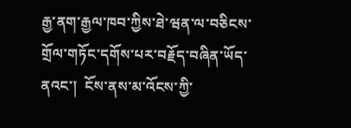རྒྱ་ནག་རྒྱལ་ཁབ་ཀྱིས་ཐེ་ཝན་ལ་བཅིངས་གྲོལ་གཏོང་དགོས་པར་བརྗོད་བཞིན་ཡོད་ནའང་།  ངོས་ནས་མ་འོངས་ཀྱི་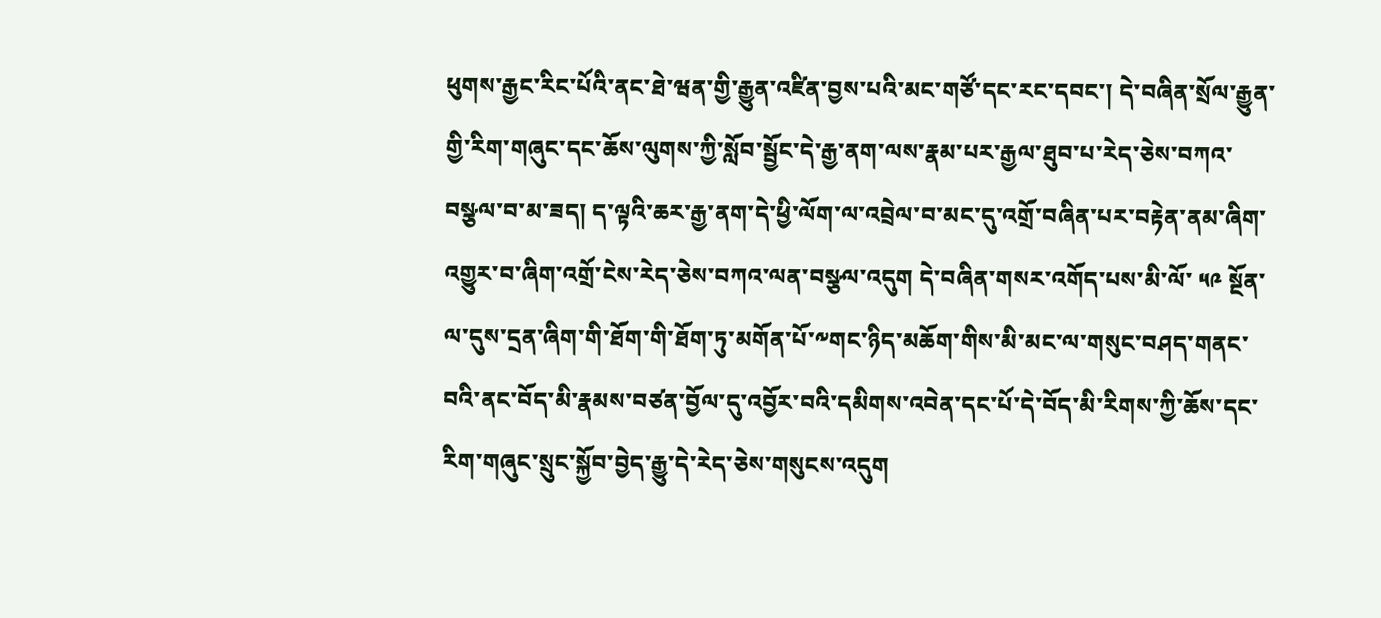ཕུགས་རྒྱང་རིང་པོའི་ནང་ཐེ་ཝན་གྱི་རྒྱུན་འཛིན་བྱས་པའི་མང་གཙོ་དང་རང་དབང་། དེ་བཞིན་སྲོལ་རྒྱུན་གྱི་རིག་གཞུང་དང་ཆོས་ལུགས་ཀྱི་སློབ་སྦྱོང་དེ་རྒྱ་ནག་ལས་རྣམ་པར་རྒྱལ་ཐུབ་པ་རེད་ཅེས་བཀའ་བསྩལ་བ་མ་ཟད། ད་ལྟའི་ཆར་རྒྱ་ནག་དེ་ཕྱི་ལོག་ལ་འབྲེལ་བ་མང་དུ་འགྲོ་བཞིན་པར་བརྟེན་ནམ་ཞིག་འགྱུར་བ་ཞིག་འགྲོ་ངེས་རེད་ཅེས་བཀའ་ལན་བསྩལ་འདུག དེ་བཞིན་གསར་འགོད་པས་མི་ལོ་ ༥༩ སྔོན་ལ་དུས་དྲན་ཞིག་གི་ཐོག་གི་ཐོག་ཏུ་མགོན་པོ་༸གང་ཉིད་མཆོག་གིས་མི་མང་ལ་གསུང་བཤད་གནང་བའི་ནང་བོད་མི་རྣམས་བཙན་བྱོལ་དུ་འབྱོར་བའི་དམིགས་འབེན་དང་པོ་དེ་བོད་མི་རིགས་ཀྱི་ཆོས་དང་རིག་གཞུང་སྲུང་སྐྱོབ་བྱེད་རྒྱུ་དེ་རེད་ཅེས་གསུངས་འདུག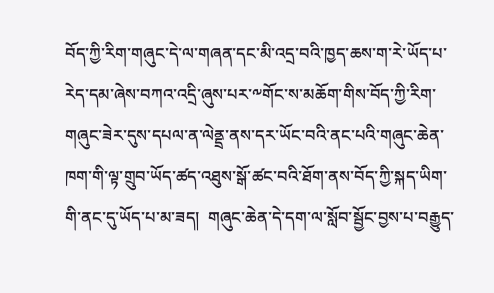བོད་ཀྱི་རིག་གཞུང་དེ་ལ་གཞན་དང་མི་འདྲ་བའི་ཁྱད་ཆས་ག་རེ་ཡོད་པ་རེད་དམ་ཞེས་བཀའ་འདྲི་ཞུས་པར་༸གོང་ས་མཆོག་གིས་བོད་ཀྱི་རིག་གཞུང་ཟེར་དུས་དཔལ་ན་ལེནྡྲ་ནས་དར་ཡོང་བའི་ནང་པའི་གཞུང་ཆེན་ཁག་གི་ལྟ་གྲུབ་ཡོད་ཚད་འཐུས་སྒོ་ཚང་བའི་ཐོག་ནས་བོད་ཀྱི་སྐད་ཡིག་གི་ནང་དུ་ཡོད་པ་མ་ཟད།  གཞུང་ཆེན་དེ་དག་ལ་སློབ་སྦྱོང་བྱས་པ་བརྒྱུད་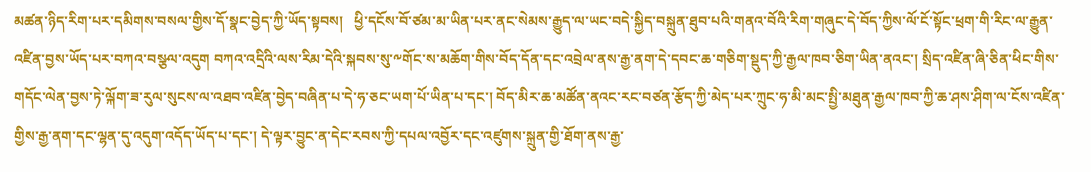མཚན་ཉིད་རིག་པར་དམིགས་བསལ་གྱིས་དོ་སྣང་བྱེད་ཀྱི་ཡོད་སྟབས།   ཕྱི་དངོས་བོ་ཙམ་མ་ཡིན་པར་ནང་སེམས་རྒྱུད་ལ་ཡང་བདེ་སྐྱིད་བསྐྲུན་ཐུབ་པའི་གནའ་བོའི་རིག་གཞུང་དེ་བོད་ཀྱིས་ལོ་ངོ་སྟོང་ཕྲག་གི་རིང་ལ་རྒྱུན་འཛིན་བྱས་ཡོད་པར་བཀའ་བསྩལ་འདུག བཀའ་འདྲིའི་ལས་རིམ་དེའི་སྐབས་སུ་༸གོང་ས་མཆོག་གིས་བོད་དོན་དང་འབྲེལ་ནས་རྒྱ་ནག་དེ་དབང་ཆ་གཅིག་སྡུད་ཀྱི་རྒྱལ་ཁབ་ཅིག་ཡིན་ནའང་། སྲིད་འཛིན་ཞི་ཅིན་ཕིང་གིས་གདོང་ལེན་བྱས་ཏེ་ལྐོག་ཟ་རུལ་སུངས་ལ་འཐབ་འཛིན་བྱེད་བཞིན་པ་དེ་ཧ་ཅང་ཡག་པོ་ཡིན་པ་དང་། བོད་མིར་ཆ་མཚོན་ནའང་རང་བཙན་རྩོད་ཀྱི་མེད་པར་ཀྲུང་ཧ་མི་མང་སྤྱི་མཐུན་རྒྱལ་ཁབ་ཀྱི་ཆ་ཤས་ཤིག་ལ་ངོས་འཛིན་གྱིས་རྒྱ་ནག་དང་ལྷན་དུ་འདུག་འདོད་ཡོད་པ་དང་། དེ་ལྟར་བྱུང་ན་དེང་རབས་ཀྱི་དཔལ་འབྱོར་དང་འཛུགས་སྐྲུན་གྱི་ཐོག་ནས་རྒྱ་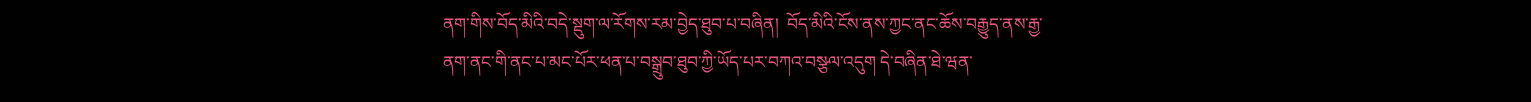ནག་གིས་བོད་མིའི་བདེ་སྡུག་ལ་རོགས་རམ་བྱེད་ཐུབ་པ་བཞིན།  བོད་མིའི་ངོས་ནས་ཀྱང་ནང་ཆོས་བརྒྱུད་ནས་རྒྱ་ནག་ནང་གི་ནང་པ་མང་པོར་ཕན་པ་བསྒྲུབ་ཐུབ་ཀྱི་ཡོད་པར་བཀའ་བསྩལ་འདུག དེ་བཞིན་ཐེ་ཝན་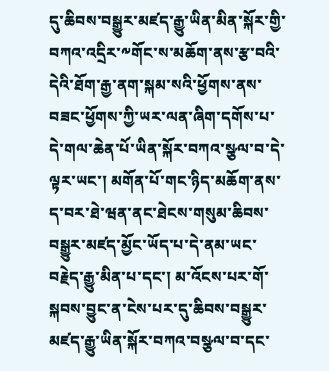དུ་ཆིབས་བསྒྱུར་མཛད་རྒྱུ་ཡིན་མིན་སྐོར་གྱི་བཀའ་འདྲིར་༸གོང་ས་མཆོག་ནས་རྩ་བའི་དེའི་ཐོག་རྒྱ་ནག་སྐམ་སའི་ཕྱོགས་ནས་བཟང་ཕྱོགས་ཀྱི་ཡར་ལན་ཞིག་དགོས་པ་དེ་གལ་ཆེན་པོ་ཡིན་སྐོར་བཀའ་སྩལ་བ་དེ་ལྟར་ཡང་། མགོན་པོ་གང་ཉིད་མཆོག་ནས་ད་བར་ཐེ་ཝན་ནང་ཐེངས་གསུམ་ཆིབས་བསྒྱུར་མཛད་མྱོང་ཡོད་པ་དེ་ནམ་ཡང་བརྗེད་རྒྱུ་མིན་པ་དང་། མ་འོངས་པར་གོ་སྐབས་བྱུང་ན་ངེས་པར་དུ་ཆིབས་བསྒྱུར་མཛད་རྒྱུ་ཡིན་སྐོར་བཀའ་བསྩལ་བ་དང་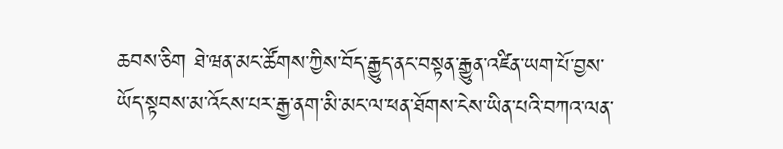ཆབས་ཅིག ཐེ་ཝན་མང་ཚོགས་ཀྱིས་བོད་རྒྱུད་ནང་བསྟན་རྒྱུན་འཛིན་ཡག་པོ་བྱས་ཡོད་སྟབས་མ་འོངས་པར་རྒྱ་ནག་མི་མང་ལ་ཕན་ཐོགས་ངེས་ཡིན་པའི་བཀའ་ལན་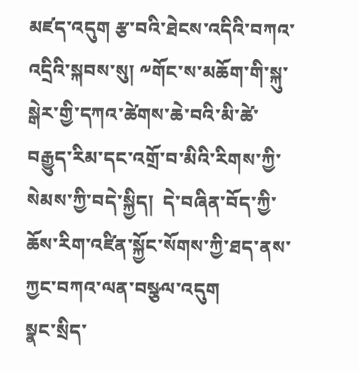མཛད་འདུག རྩ་བའི་ཐེངས་འདིའི་བཀའ་འདྲིའི་སྐབས་སུ། ༸གོང་ས་མཆོག་གི་སྐུ་སྒེར་གྱི་དཀའ་ཚེགས་ཆེ་བའི་མི་ཚེ་བརྒྱུད་རིམ་དང་འགྲོ་བ་མིའི་རིགས་ཀྱི་སེམས་ཀྱི་བདེ་སྐྱིད།  དེ་བཞིན་བོད་ཀྱི་ཆོས་རིག་འཛིན་སྐྱོང་སོགས་ཀྱི་ཐད་ནས་ཀྱང་བཀའ་ལན་བསྩལ་འདུག
སྣང་སྲིད་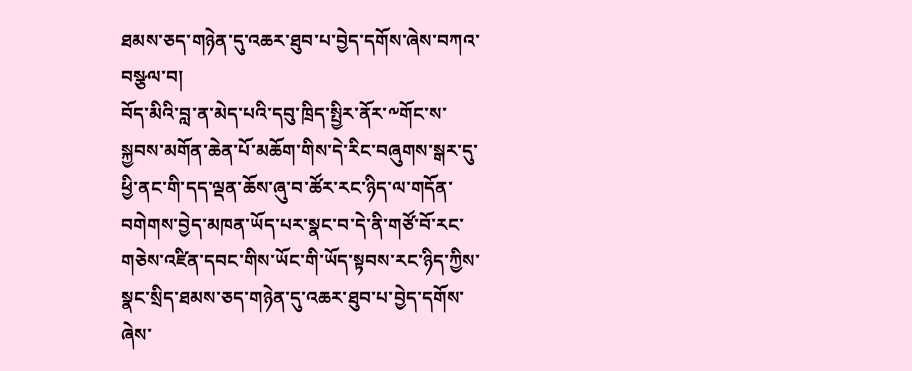ཐམས་ཅད་གཉེན་དུ་འཆར་ཐུབ་པ་བྱེད་དགོས་ཞེས་བཀའ་བསྩལ་བ།
བོད་མིའི་བླ་ན་མེད་པའི་དབུ་ཁྲིད་སྤྱིར་ནོར་༸གོང་ས་སྐྱབས་མགོན་ཆེན་པོ་མཆོག་གིས་དེ་རིང་བཞུགས་སྒར་དུ་ཕྱི་ནང་གི་དད་ལྡན་ཆོས་ཞུ་བ་ཚོར་རང་ཉིད་ལ་གདོན་བགེགས་བྱེད་མཁན་ཡོད་པར་སྣང་བ་དེ་ནི་གཙོ་བོ་རང་གཅེས་འཛིན་དབང་གིས་ཡོང་གི་ཡོད་སྟབས་རང་ཉིད་ཀྱིས་སྣང་སྲིད་ཐམས་ཅད་གཉེན་དུ་འཆར་ཐུབ་པ་བྱེད་དགོས་ཞེས་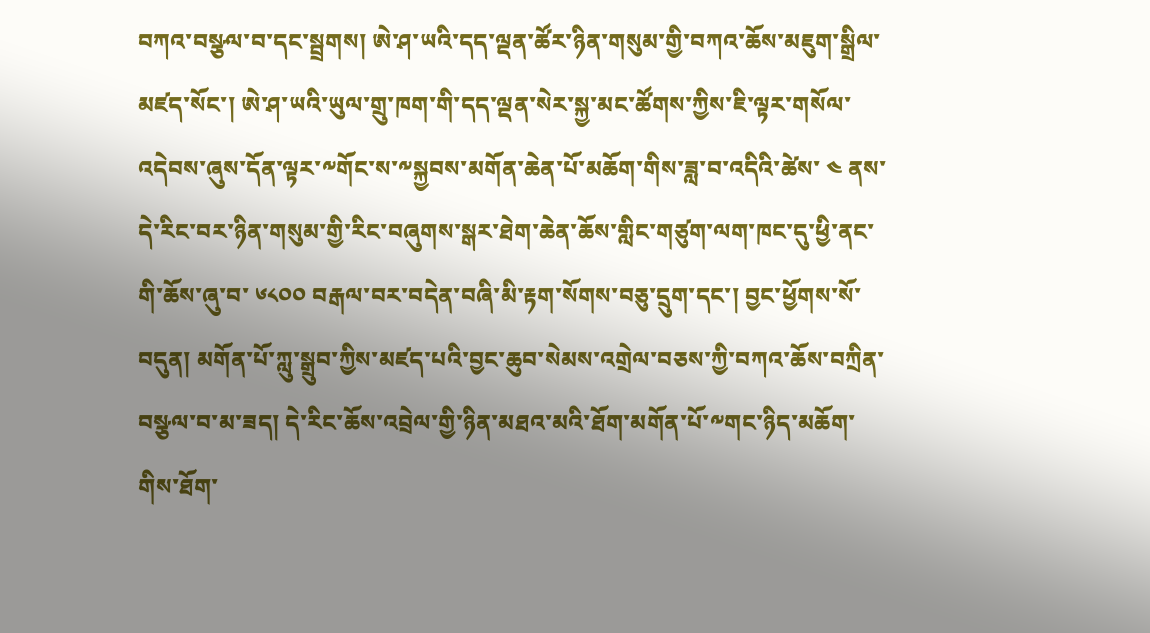བཀའ་བསྩལ་བ་དང་སྦྲགས། ཨེ་ཤ་ཡའི་དད་ལྡན་ཚོར་ཉིན་གསུམ་གྱི་བཀའ་ཆོས་མཇུག་སྒྲིལ་མཛད་སོང་། ཨེ་ཤ་ཡའི་ཡུལ་གྲུ་ཁག་གི་དད་ལྡན་སེར་སྐྱ་མང་ཚོགས་ཀྱིས་ཇི་ལྟར་གསོལ་འདེབས་ཞུས་དོན་ལྟར་༸གོང་ས་༸སྐྱབས་མགོན་ཆེན་པོ་མཆོག་གིས་ཟླ་བ་འདིའི་ཚེས་ ༤ ནས་དེ་རིང་བར་ཉིན་གསུམ་གྱི་རིང་བཞུགས་སྒར་ཐེག་ཆེན་ཆོས་གླིང་གཙུག་ལག་ཁང་དུ་ཕྱི་ནང་གི་ཆོས་ཞུ་བ་ ༦༨༠༠ བརྒལ་བར་བདེན་བཞི་མི་རྟག་སོགས་བཅུ་དྲུག་དང་། བྱང་ཕྱོགས་སོ་བདུན། མགོན་པོ་ཀླུ་སྒྲུབ་ཀྱིས་མཛད་པའི་བྱང་ཆུབ་སེམས་འགྲེལ་བཅས་ཀྱི་བཀའ་ཆོས་བཀྲིན་བསྩལ་བ་མ་ཟད། དེ་རིང་ཆོས་འབྲེལ་གྱི་ཉིན་མཐའ་མའི་ཐོག་མགོན་པོ་༸གང་ཉིད་མཆོག་གིས་ཐོག་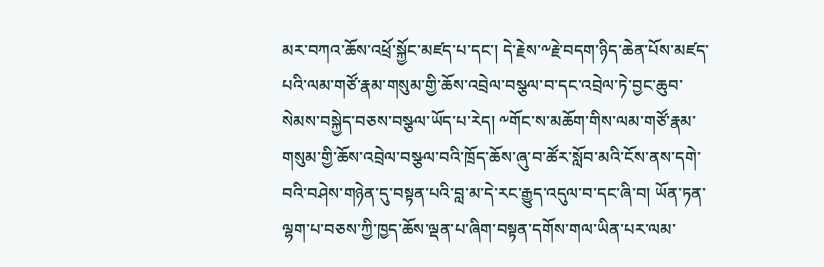མར་བཀའ་ཆོས་འཕྲོ་སྐྱོང་མཛད་པ་དང་། དེ་རྗེས་༸རྗེ་བདག་ཉིད་ཆེན་པོས་མཛད་པའི་ལམ་གཙོ་རྣམ་གསུམ་གྱི་ཆོས་འབྲེལ་བསྩལ་བ་དང་འབྲེལ་ཏེ་བྱང་ཆུབ་སེམས་བསྐྱེད་བཅས་བསྩལ་ཡོད་པ་རེད། ༸གོང་ས་མཆོག་གིས་ལམ་གཙོ་རྣམ་གསུམ་གྱི་ཆོས་འབྲེལ་བསྩལ་བའི་ཁྲོད་ཆོས་ཞུ་བ་ཚོར་སློབ་མའི་ངོས་ནས་དགེ་བའི་བཤེས་གཉེན་དུ་བསྟན་པའི་བླ་མ་དེ་རང་རྒྱུད་འདུལ་བ་དང་ཞི་བ། ཡོན་ཏན་ལྷག་པ་བཅས་ཀྱི་ཁྱད་ཆོས་ལྡན་པ་ཞིག་བསྟན་དགོས་གལ་ཡིན་པར་ལམ་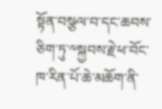སྟོན་བསྩལ་བ་དང་ཆབས་ཅིག་ཏུ་༸སྐྱབས་རྗེ་ཕ་བོང་ཁ་རིན་པོ་ཆེ་མཆོག་ནི་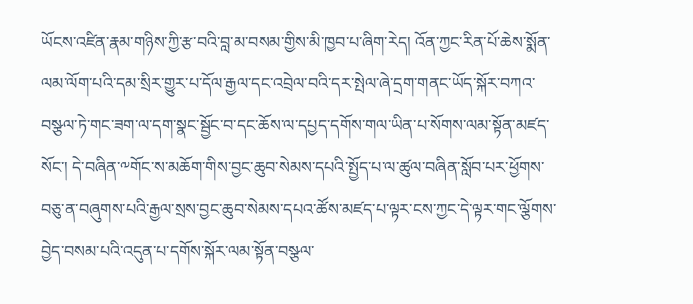ཡོངས་འཛིན་རྣམ་གཉིས་ཀྱི་རྩ་བའི་བླ་མ་བསམ་གྱིས་མི་ཁྱབ་པ་ཞིག་རེད། འོན་ཀྱང་རིན་པོ་ཆེས་སྨོན་ལམ་ལོག་པའི་དམ་སྲིར་གྱུར་པ་དོལ་རྒྱལ་དང་འབྲེལ་བའི་དར་སྤེལ་ཞེ་དྲག་གནང་ཡོད་སྐོར་བཀའ་བསྩལ་ཏེ་གང་ཟག་ལ་དག་སྣང་སྦྱོང་བ་དང་ཆོས་ལ་དཔྱད་དགོས་གལ་ཡིན་པ་སོགས་ལམ་སྟོན་མཛད་སོང་། དེ་བཞིན་༸གོང་ས་མཆོག་གིས་བྱང་ཆུབ་སེམས་དཔའི་སྤྱོད་པ་ལ་ཚུལ་བཞིན་སློབ་པར་ཕྱོགས་བཅུ་ན་བཞུགས་པའི་རྒྱལ་སྲས་བྱང་ཆུབ་སེམས་དཔའ་ཚོས་མཛད་པ་ལྟར་ངས་ཀྱང་དེ་ལྟར་གང་ལྕོགས་བྱེད་བསམ་པའི་འདུན་པ་དགོས་སྐོར་ལམ་སྟོན་བསྩལ་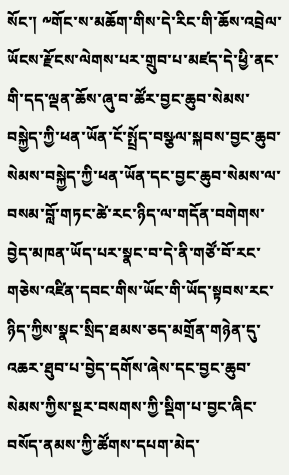སོང་། ༸གོང་ས་མཆོག་གིས་དེ་རིང་གི་ཆོས་འབྲེལ་ཡོངས་རྫོངས་ལེགས་པར་གྲུབ་པ་མཛད་དེ་ཕྱི་ནང་གི་དད་ལྡན་ཆོས་ཞུ་བ་ཚོར་བྱང་ཆུབ་སེམས་བསྐྱེད་ཀྱི་ཕན་ཡོན་ངོ་སྤྲོད་བསྩལ་སྐབས་བྱང་ཆུབ་སེམས་བསྐྱེད་ཀྱི་ཕན་ཡོན་དང་བྱང་ཆུབ་སེམས་ལ་བསམ་བློ་གཏང་ཚེ་རང་ཉིད་ལ་གདོན་བགེགས་བྱེད་མཁན་ཡོད་པར་སྣང་བ་དེ་ནི་གཙོ་བོ་རང་གཅེས་འཛིན་དབང་གིས་ཡོང་གི་ཡོད་སྟབས་རང་ཉིད་ཀྱིས་སྣང་སྲིད་ཐམས་ཅད་མགྲོན་གཉེན་དུ་འཆར་ཐུབ་པ་བྱེད་དགོས་ཞེས་དང་བྱང་ཆུབ་སེམས་ཀྱིས་སྔར་བསགས་ཀྱི་སྡིག་པ་བྱང་ཞིང་བསོད་ནམས་ཀྱི་ཚོགས་དཔག་མེད་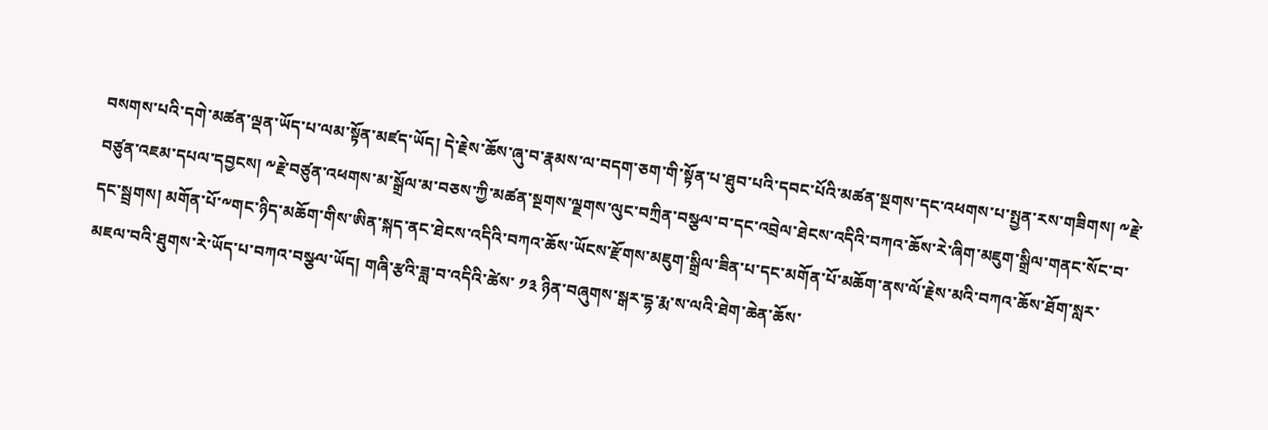བསགས་པའི་དགེ་མཚན་ལྡན་ཡོད་པ་ལམ་སྟོན་མཛད་ཡོད། དེ་རྗེས་ཆོས་ཞུ་བ་རྣམས་ལ་བདག་ཅག་གི་སྟོན་པ་ཐུབ་པའི་དབང་པོའི་མཚན་སྔགས་དང་འཕགས་པ་སྤྱན་རས་གཟིགས། ༸རྗེ་བཙུན་འཇམ་དཔལ་དབྱངས། ༸རྗེ་བཙུན་འཕགས་མ་སྒྲོལ་མ་བཅས་ཀྱི་མཚན་སྔགས་ལྗགས་ལུང་བཀྲིན་བསྩལ་བ་དང་འབྲེལ་ཐེངས་འདིའི་བཀའ་ཆོས་རེ་ཞིག་མཇུག་སྒྲིལ་གནང་སོང་བ་དང་སྦྲགས། མགོན་པོ་༸གང་ཉིད་མཆོག་གིས་ཨིན་སྐད་ནང་ཐེངས་འདིའི་བཀའ་ཆོས་ཡོངས་རྫོགས་མཇུག་སྒྲིལ་ཟིན་པ་དང་མགོན་པོ་མཆོག་ནས་ལོ་རྗེས་མའི་བཀའ་ཆོས་ཐོག་སླར་མཇལ་བའི་ཐུགས་རེ་ཡོད་པ་བཀའ་བསྩལ་ཡོད། གཞི་རྩའི་ཟླ་བ་འདིའི་ཚེས་ ༡༣ ཉིན་བཞུགས་སྒར་དྷ་རྨ་ས་ལའི་ཐེག་ཆེན་ཆོས་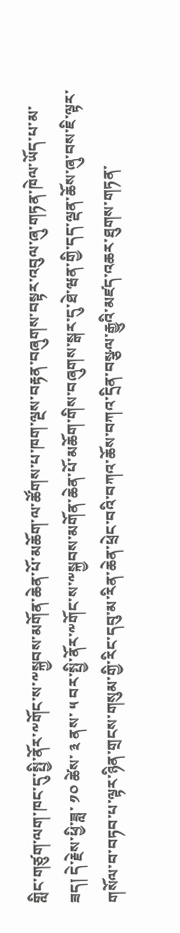གླིང་གཙུག་ལག་ཁང་དུ་སྤྱི་ནོར་༸གོང་ས་༸སྐྱབས་མགོན་ཆེན་པོ་མཆོག་ལ་ཚོགས་པ་ཁག་ལྔས་བརྟན་བཞུགས་བསྟར་འབུལ་ཞུ་གཏན་ཁེལ་ཡོད་པ་མ་ཟད། དེ་རྗེས་ཕྱི་ཟླ་ ༡༠ ཚེས་ ༣ ནས་ ༥ བར་སྤྱི་ནོར་༸གོང་ས་༸སྐྱབས་མགོན་ཆེན་པོ་མཆོག་གིས་བཞུགས་སྒར་དུ་ཐེ་ཝན་གྱི་དད་ལྡན་ཆོས་ཞུ་བས་ཇི་ལྟར་གསོལ་བ་བཏབ་པ་ལྟར་ཉིན་གྲངས་གསུམ་གྱི་རིང་དབུ་མ་རིན་ཆེན་ཕྲེང་བའི་བཀའ་ཆོས་བཀའ་དྲིན་བསྩལ་རྒྱུའི་མཛད་འཆར་ཐུགས་གཏན་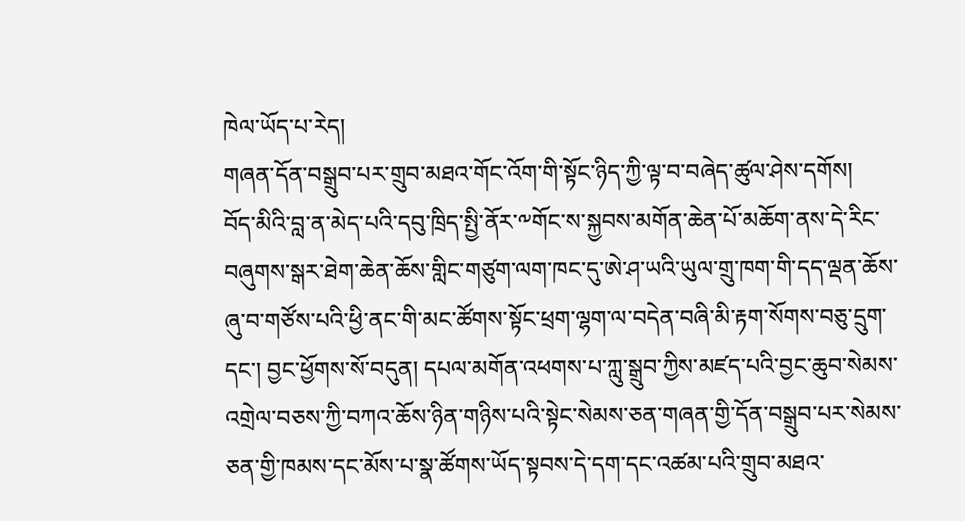ཁེལ་ཡོད་པ་རེད།
གཞན་དོན་བསྒྲུབ་པར་གྲུབ་མཐའ་གོང་འོག་གི་སྟོང་ཉིད་ཀྱི་ལྟ་བ་བཞེད་ཚུལ་ཤེས་དགོས།
བོད་མིའི་བླ་ན་མེད་པའི་དབུ་ཁྲིད་སྤྱི་ནོར་༸གོང་ས་སྐྱབས་མགོན་ཆེན་པོ་མཆོག་ནས་དེ་རིང་བཞུགས་སྒར་ཐེག་ཆེན་ཆོས་གླིང་གཙུག་ལག་ཁང་དུ་ཨེ་ཤ་ཡའི་ཡུལ་གྲུ་ཁག་གི་དད་ལྡན་ཆོས་ཞུ་བ་གཙོས་པའི་ཕྱི་ནང་གི་མང་ཚོགས་སྟོང་ཕྲག་ལྷག་ལ་བདེན་བཞི་མི་རྟག་སོགས་བཅུ་དྲུག་དང་། བྱང་ཕྱོགས་སོ་བདུན། དཔལ་མགོན་འཕགས་པ་ཀླུ་སྒྲུབ་ཀྱིས་མཛད་པའི་བྱང་ཆུབ་སེམས་འགྲེལ་བཅས་ཀྱི་བཀའ་ཆོས་ཉིན་གཉིས་པའི་སྟེང་སེམས་ཅན་གཞན་གྱི་དོན་བསྒྲུབ་པར་སེམས་ཅན་གྱི་ཁམས་དང་མོས་པ་སྣ་ཚོགས་ཡོད་སྟབས་དེ་དག་དང་འཚམ་པའི་གྲུབ་མཐའ་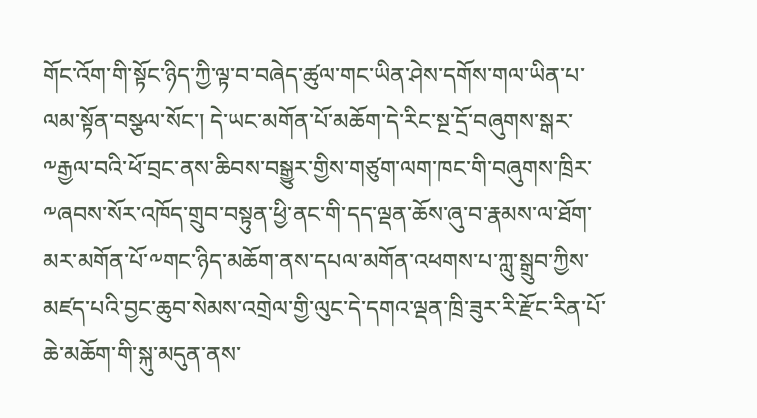གོང་འོག་གི་སྟོང་ཉིད་ཀྱི་ལྟ་བ་བཞེད་ཚུལ་གང་ཡིན་ཤེས་དགོས་གལ་ཡིན་པ་ལམ་སྟོན་བསྩལ་སོང་། དེ་ཡང་མགོན་པོ་མཆོག་དེ་རིང་སྔ་དྲོ་བཞུགས་སྒར་༸རྒྱལ་བའི་ཕོ་བྲང་ནས་ཆིབས་བསྒྱུར་གྱིས་གཙུག་ལག་ཁང་གི་བཞུགས་ཁྲིར་༸ཞབས་སོར་འཁོད་གྲུབ་བསྟུན་ཕྱི་ནང་གི་དད་ལྡན་ཆོས་ཞུ་བ་རྣམས་ལ་ཐོག་མར་མགོན་པོ་༸གང་ཉིད་མཆོག་ནས་དཔལ་མགོན་འཕགས་པ་ཀླུ་སྒྲུབ་ཀྱིས་མཛད་པའི་བྱང་ཆུབ་སེམས་འགྲེལ་གྱི་ལུང་དེ་དགའ་ལྡན་ཁྲི་ཟུར་རི་རྫོང་རིན་པོ་ཆེ་མཆོག་གི་སྐུ་མདུན་ནས་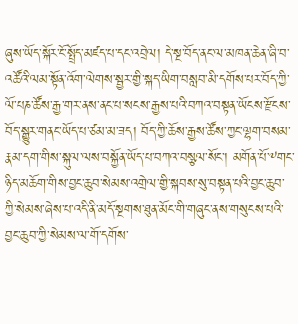ཞུས་ཡོད་སྐོར་ངོ་སྤྲོད་མཛད་པ་དང་འབྲེལ། དེ་སྔ་བོད་ནང་ལ་མཁན་ཆེན་ཞི་བ་འཚོའི་ལམ་སྟོན་འོག་ལེགས་སྦྱར་གྱི་སྐད་ཡིག་བསླབ་མི་དགོས་པར་བོད་ཀྱི་ལོ་པཎ་ཚོས་རྒྱ་གར་ནས་ནང་པ་སངས་རྒྱས་པའི་བཀའ་བསྟན་ཡོངས་རྫོངས་བོད་སྒྱུར་གནང་ཡོད་པ་ཙམ་མ་ཟད། བོད་ཀྱི་ཆོས་རྒྱས་ཚོས་ཀྱང་ལྷག་བསམ་རྣམ་དག་གིས་སྐུལ་ལས་བསྐྱོན་ཡོད་པ་བཀའ་བསྩལ་སོང་། མགོན་པོ་༸གང་ཉིད་མཆོག་གིས་བྱང་ཆུབ་སེམས་འགྲེལ་གྱི་སྐབས་སུ་བསྟན་པའི་བྱང་ཆུབ་ཀྱི་སེམས་ཞེས་པ་འདི་ནི་མདོ་སྔགས་ཐུན་མོང་གི་གཞུང་ནས་གསུངས་པའི་བྱང་ཆུབ་ཀྱི་སེམས་ལ་གོ་དགོས་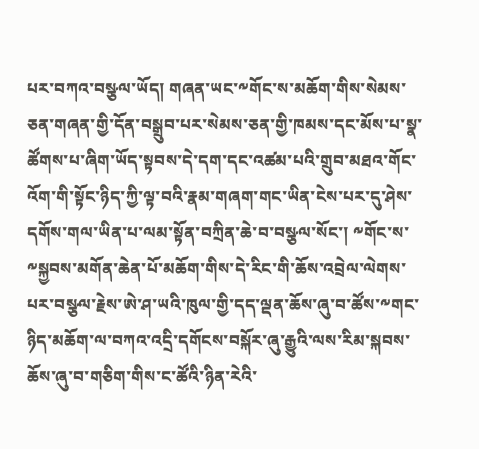པར་བཀའ་བསྩལ་ཡོད། གཞན་ཡང་༸གོང་ས་མཆོག་གིས་སེམས་ཅན་གཞན་གྱི་དོན་བསྒྲུབ་པར་སེམས་ཅན་གྱི་ཁམས་དང་མོས་པ་སྣ་ཚོགས་པ་ཞིག་ཡོད་སྟབས་དེ་དག་དང་འཚམ་པའི་གྲུབ་མཐའ་གོང་འོག་གི་སྟོང་ཉིད་ཀྱི་ལྟ་བའི་རྣམ་གཞག་གང་ཡིན་ངེས་པར་དུ་ཤེས་དགོས་གལ་ཡིན་པ་ལམ་སྟོན་བཀྲིན་ཆེ་བ་བསྩལ་སོང་། ༸གོང་ས་༸སྐྱབས་མགོན་ཆེན་པོ་མཆོག་གིས་དེ་རིང་གི་ཆོས་འབྲེལ་ལེགས་པར་བསྩལ་རྗེས་ཨེ་ཤ་ཡའི་ཁུལ་གྱི་དད་ལྡན་ཆོས་ཞུ་བ་ཚོས་༸གང་ཉིད་མཆོག་ལ་བཀའ་འདྲི་དགོངས་བསྐོར་ཞུ་རྒྱུའི་ལས་རིམ་སྐབས་ཆོས་ཞུ་བ་གཅིག་གིས་ང་ཚོའི་ཉིན་རེའི་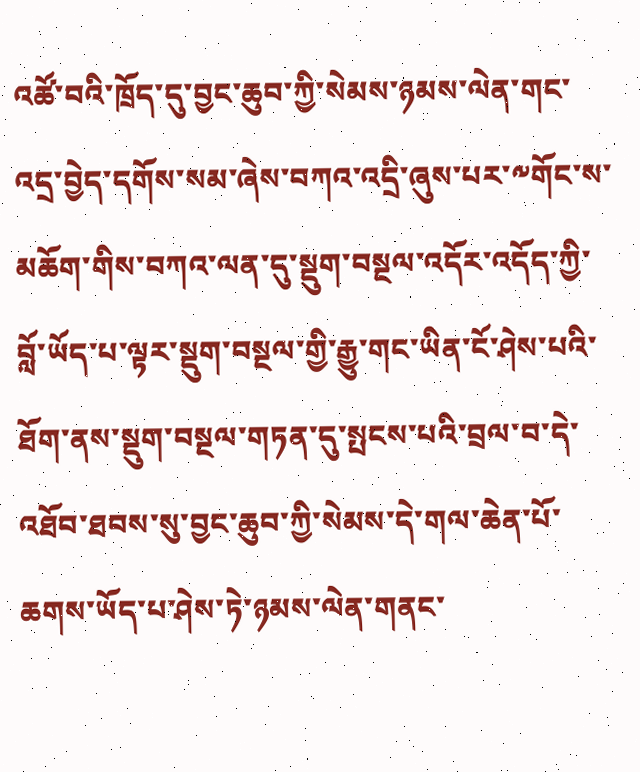འཚོ་བའི་ཁྲོད་དུ་བྱང་ཆུབ་ཀྱི་སེམས་ཉམས་ལེན་གང་འདྲ་བྱེད་དགོས་སམ་ཞེས་བཀའ་འདྲི་ཞུས་པར་༸གོང་ས་མཆོག་གིས་བཀའ་ལན་དུ་སྡུག་བསྔལ་འདོར་འདོད་ཀྱི་བློ་ཡོད་པ་ལྟར་སྡུག་བསྔལ་གྱི་རྒྱུ་གང་ཡིན་ངོ་ཤེས་པའི་ཐོག་ནས་སྡུག་བསྔལ་གཏན་དུ་སྤངས་པའི་བྲལ་བ་དེ་འཐོབ་ཐབས་སུ་བྱང་ཆུབ་ཀྱི་སེམས་དེ་གལ་ཆེན་པོ་ཆགས་ཡོད་པ་ཤེས་ཏེ་ཉམས་ལེན་གནང་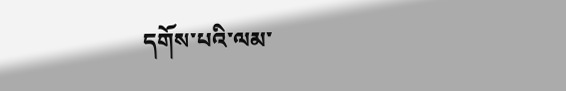དགོས་པའི་ལམ་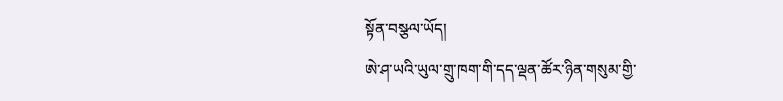སྟོན་བསྩལ་ཡོད།
ཨེ་ཤ་ཡའི་ཡུལ་གྲུ་ཁག་གི་དད་ལྡན་ཚོར་ཉིན་གསུམ་གྱི་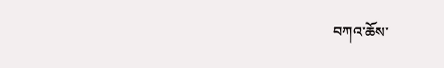བཀའ་ཆོས་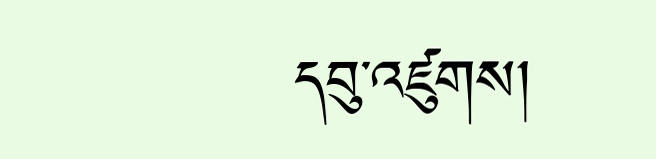དབུ་འཛུགས།